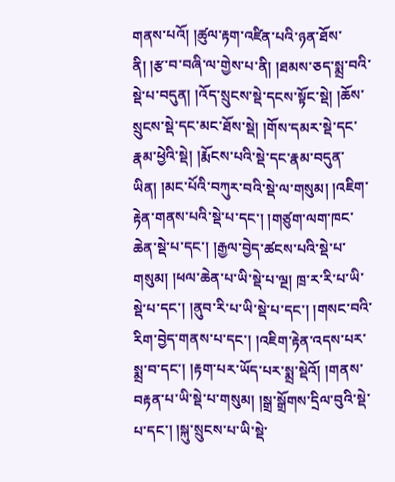གནས་པའོ། །ཚུལ་རྟག་འཛིན་པའི་ཉན་ཐོས་ནི། །རྩ་བ་བཞི་ལ་གྱེས་པ་ནི། །ཐམས་ཅད་སྨྲ་བའི་སྡེ་པ་བདུན། །འོད་སྲུངས་སྡེ་དངས་སྟོང་སྡེ། །ཆོས་སྲུངས་སྡེ་དང་མང་ཐོས་སྡེ། །གོས་དམར་སྡེ་དང་རྣམ་ཕྱེའི་སྡེ། །རྨོངས་པའི་སྡེ་དང་རྣམ་བདུན་ཡིན། །མང་པོའི་བཀུར་བའི་སྡེ་ལ་གསུམ། །འཇིག་རྟེན་གནས་པའི་སྡེ་པ་དང་། །གཙུག་ལག་ཁང་ཆེན་སྡེ་པ་དང་། །རྒྱལ་བྱེད་ཚངས་པའི་སྡེ་པ་གསུམ། །ཕལ་ཆེན་པ་ཡི་སྡེ་པ་ལྔ། ཁྲ་ར་རི་པ་ཡི་སྡེ་པ་དང་། །ནུབ་རི་པ་ཡི་སྡེ་པ་དང་། །གསང་བའི་རིག་བྱེད་གནས་པ་དང་། །འཇིག་རྟེན་འདས་པར་སྨྲ་བ་དང་། །རྟག་པར་ཡོད་པར་སྨྲ་སྡེའོ། །གནས་བརྟན་པ་ཡི་སྡེ་པ་གསུམ། །སྒྲ་སྒྲོགས་དྲིལ་བུའི་སྡེ་པ་དང་། །སྐུ་སྲུངས་པ་ཡི་སྡེ་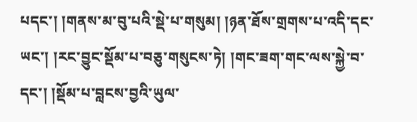པདང་། །གནས་མ་བུ་པའི་སྡེ་པ་གསུམ། །ཉན་ཐོས་གྲགས་པ་འདི་དང་ཡང་། །རང་བྱུང་སྡོམ་པ་བཅུ་གསུངས་ཏེ། །གང་ཟག་གང་ལས་སྐྱེ་བ་དང་། །སྡོམ་པ་བླངས་བྱའི་ཡུལ་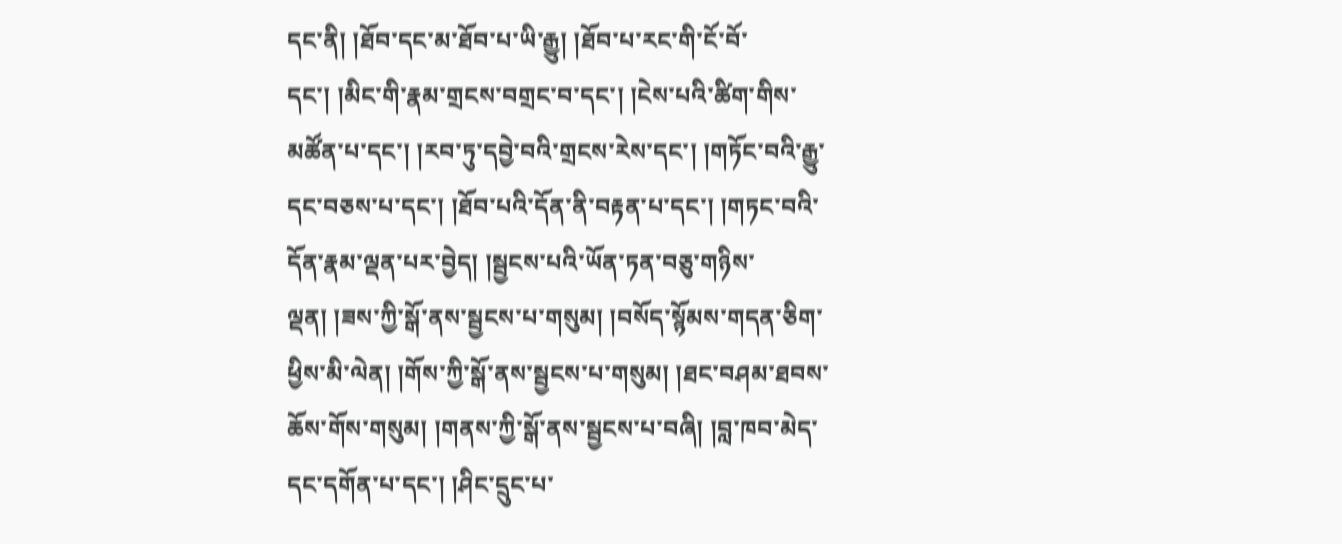དང་ནི། །ཐོབ་དང་མ་ཐོབ་པ་ཡི་རྒྱུ། །ཐོབ་པ་རང་གི་ངོ་བོ་དང་། །མིང་གི་རྣམ་གྲངས་བགྲང་བ་དང་། །ངེས་པའི་ཚིག་གིས་མཚོན་པ་དང་། །རབ་ཏུ་དབྱེ་བའི་གྲངས་རེས་དང་། །གཏོང་བའི་རྒྱུ་དང་བཅས་པ་དང་། །ཐོབ་པའི་དོན་ནི་བརྟན་པ་དང་། །གཏང་བའི་དོན་རྣམ་ལྡན་པར་བྱེད། །སྦྱངས་པའི་ཡོན་ཏན་བཅུ་གཉིས་ལྡན། །ཟས་ཀྱི་སྒོ་ནས་སྦྱངས་པ་གསུམ། །བསོད་སྙོམས་གདན་ཅིག་ཕྱིས་མི་ལེན། །གོས་ཀྱི་སྒོ་ནས་སྦྱངས་པ་གསུམ། །ཐང་བཤམ་ཐབས་ཆོས་གོས་གསུམ། །གནས་ཀྱི་སྒོ་ནས་སྦྱངས་པ་བཞི། །བླ་ཁབ་མེད་དང་དགོན་པ་དང་། །ཤིང་དྲུང་པ་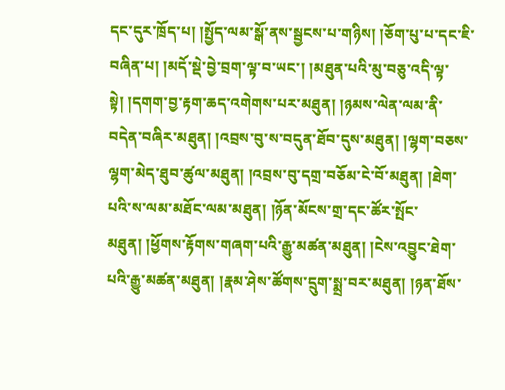དང་དུར་ཁྲོད་པ། །སྤྱོད་ལམ་སྒོ་ནས་སྦྱངས་པ་གཉིས། །ཅོག་པུ་པ་དང་ཇི་བཞིན་པ། །མདོ་སྡེ་བྱེ་བྲག་ལྟ་བ་ཡང་། །མཐུན་པའི་མུ་བཅུ་འདི་ལྟ་སྟེ། །དགག་བྱ་རྟག་ཆད་འགེགས་པར་མཐུན། །ཉམས་ལེན་ལམ་ནི་བདེན་བཞིར་མཐུན། །འབྲས་བུ་ས་བདུན་ཐོབ་དུས་མཐུན། །ལྷག་བཅས་ལྷག་མེད་ཐུབ་ཚུལ་མཐུན། །འབྲས་བུ་དགྲ་བཅོམ་ངེ་བོ་མཐུན། །ཐེག་པའི་ས་ལམ་མཐོང་ལམ་མཐུན། །ཉོན་མོངས་གྲ་དང་ཚོར་སྤོང་མཐུན། །ཕྱོགས་རྟོགས་གཞག་པའི་རྒྱུ་མཚན་མཐུན། །ངེས་འབྱུང་ཐེག་པའི་རྒྱུ་མཚན་མཐུན། །རྣམ་ཤེས་ཚོགས་དྲུག་སྨྲ་བར་མཐུན། །ཉན་ཐོས་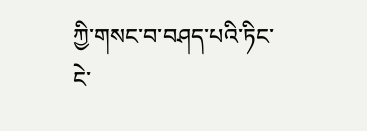ཀྱི་གསང་བ་བཤད་པའི་ཏིང་ངེ་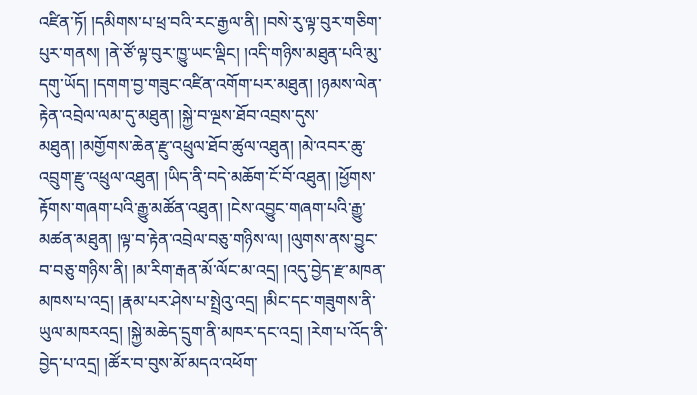འཛིན་ཏོ། །དམིགས་པ་ཕྲ་བའི་རང་རྒྱལ་ནི། །བསེ་རུ་ལྟ་བུར་གཅིག་པུར་གནས། །ནེ་ཙོ་ལྟ་བུར་ཁྱུ་ཡང་ལྡིང། །འདི་གཉིས་མཐུན་པའི་མུ་དགུ་ཡོད། །དགག་བྱ་གཟུང་འཛིན་འགོག་པར་མཐུན། །ཉམས་ལེན་རྟེན་འབྲེལ་ལམ་དུ་མཐུན། །སྐྱེ་བ་ལྔས་ཐོབ་འབྲས་དུས་མཐུན། །མགྱོགས་ཆེན་རྫུ་འཕྲུལ་ཐོབ་ཚུལ་འཐུན། །མེ་འབར་ཆུ་འབྲུག་རྫུ་འཕྲུལ་འཐུན། །ཡིད་ནི་བདེ་མཆོག་ངོ་བོ་འཐུན། །ཕྱོགས་རྟོགས་གཞག་པའི་རྒྱུ་མཚོན་འཐུན། །ངེས་འབྱུང་གཞག་པའི་རྒྱུ་མཚན་མཐུན། །ལྟ་བ་རྟེན་འབྲེལ་བཅུ་གཉིས་ལ། །ལུགས་ནས་བྱུང་བ་བཅུ་གཉིས་ནི། །མ་རིག་རྒན་མོ་ལོང་མ་འདྲ། །འདུ་བྱེད་རྫ་མཁན་མཁས་པ་འདྲ། །རྣམ་པར་ཤེས་པ་སྤྲེའུ་འདྲ། །མིང་དང་གཟུགས་ནི་ཡུལ་མཁརའདྲ། །སྐྱེ་མཆེད་དྲུག་ནི་མཁར་དང་འདྲ། །རེག་པ་འོད་ནི་བྱེད་པ་འདྲ། །ཚོར་བ་བུས་མོ་མདའ་འཕོག་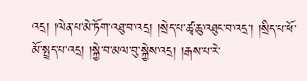འདྲ། །ལེན་པ་མེ་ཏོག་འཐུ་བ་འདྲ། །སྲེད་པ་ཚྭ་ཆུ་འཐུང་བ་འདྲ་། །སྲིད་པ་ཕོ་མོ་སྤྲད་པ་འདྲ། །སྐྱེ་བ་མལ་བུ་སྐྱེས་འདྲ། །རྒས་པ་རེ་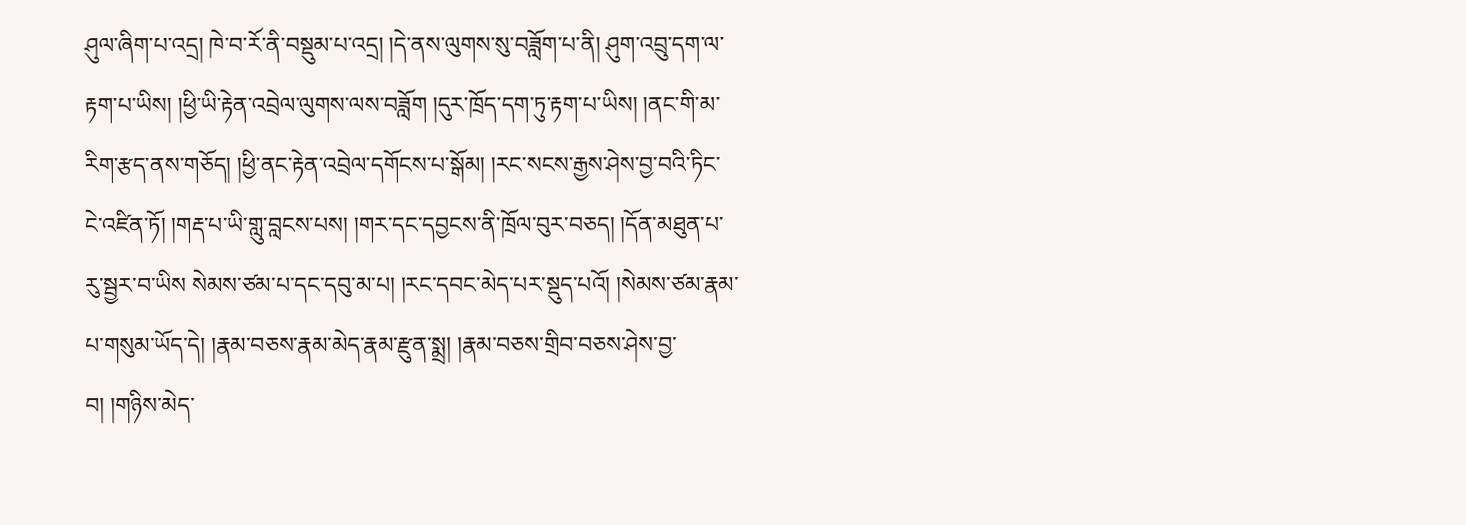ཤུལ་ཞིག་པ་འདྲ། ཁེ་བ་རོ་ནི་བསྡུམ་པ་འདྲ། །དེ་ནས་ལུགས་སུ་བཟློག་པ་ནི། ཤུག་འབྲུ་དག་ལ་རྟག་པ་ཡིས། །ཕྱི་ཡི་རྟེན་འབྲེལ་ལུགས་ལས་བཟློག །དུར་ཁྲོད་དག་ཏུ་རྟག་པ་ཡིས། །ནང་གི་མ་རིག་རྩད་ནས་གཅོད། །ཕྱི་ནང་རྟེན་འབྲེལ་དགོངས་པ་སྒོམ། །རང་སངས་རྒྱས་ཤེས་བྱ་བའི་ཏིང་ངེ་འཛིན་ཏོ། །གརྡ་པ་ཡི་གླུ་བླངས་པས། །གར་དང་དབྱངས་ནི་ཁྲོལ་བུར་བཅད། །དོན་མཐུན་པ་རུ་སྦྱར་བ་ཡིས སེམས་ཙམ་པ་དང་དབུ་མ་པ། །རང་དབང་མེད་པར་སྡུད་པའོ། །སེམས་ཙམ་རྣམ་པ་གསུམ་ཡོད་དེ། །རྣམ་བཅས་རྣམ་མེད་རྣམ་རྫུན་སྨྲ། །རྣམ་བཅས་གྲིབ་བཅས་ཤེས་བྱ་བ། །གཉིས་མེད་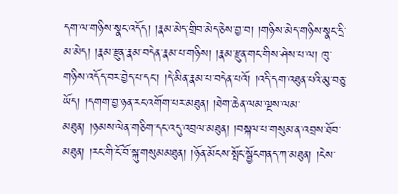དག་ལ་གཉིས་སྣང་འདོད། །རྣམ་མེད་གྲིབ་མེད་ཅེས་བྱ་བ། །གཉིས་མེད་གཉིས་སྣང་དྲི་མ་མེད། །རྣམ་རྫུན་རྣམ་བདེན་རྣམ་པ་གཉིས། །རྣམ་རྫུན་གང་གིས་ཤེས་པ་ལ། ཁུ་གཉིས་འདོད་བར་བྱེད་པ་དང་། །དེ་མིན་རྣམ་པ་བདེན་པའོ། །འདི་དག་འཐུན་པའི་མུ་བཅུ་ཡོད། །དགག་བྱ་ཉན་རང་འགོག་པར་མཐུན། །ཐེག་ཆེན་ལམ་ལྔས་ལམ་མཐུན། །ཉམས་ལེན་གཅིག་དང་འདུ་འབྲལ་མཐུན། །བསྐལ་པ་གསུམ་ན་འབྲས་ཐོབ་མཐུན། །རང་གི་ངོ་བོ་སྐུ་གསུམམཐུན། །ཉོན་མོངས་སྤོང་སྦྱོངགནད་ཀ་མཐུན། །ངེས་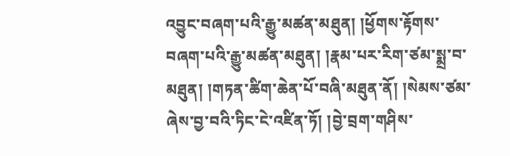འབྱུང་བཞག་པའི་རྒྱུ་མཚན་མཐུན། །ཕྱོགས་རྟོགས་བཞག་པའི་རྒྱུ་མཚན་མཐུན། །རྣམ་པར་རིག་ཙམ་སྨྲ་བ་མཐུན། །གཏན་ཚིག་ཆེན་པོ་བཞི་མཐུན་ནོ། །སེམས་ཙམ་ཞེས་བྱ་བའི་ཏིང་ངེ་འཛིན་ཏོ། །བྱེ་བྲག་གཤིས་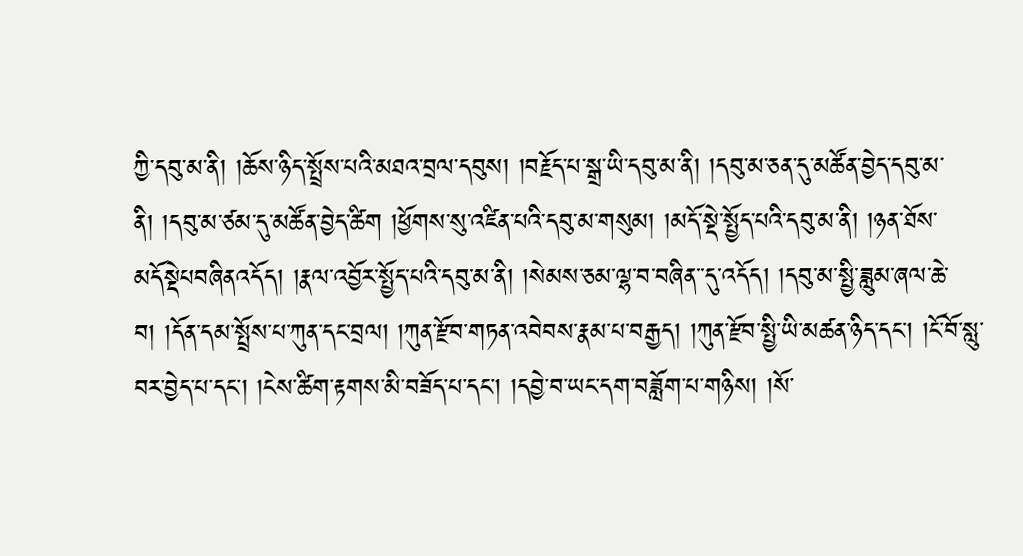ཀྱི་དབུ་མ་ནི། །ཆོས་ཉིད་སྤྲོས་པའི་མཐའ་བྲལ་དབུས། །བརྗོད་པ་སྒྲ་ཡི་དབུ་མ་ནི། །དབུ་མ་ཅན་དུ་མཚོན་བྱེད་དབུ་མ་ནི། །དབུ་མ་ཙམ་དུ་མཚོན་བྱེད་ཚིག །ཕྱོགས་སུ་འཛིན་པའི་དབུ་མ་གསུམ། །མདོ་སྡེ་སྤྱོད་པའི་དབུ་མ་ནི། །ཉན་ཐོས་མདོསྡེཔབཞིནའདོད། །རྣལ་འབྱོར་སྤྱོད་པའི་དབུ་མ་ནི། །སེམས་ཅམ་ལྷ་བ་བཞིན་་དུ་འདོད། །དབུ་མ་སྤྱི་ཟླུམ་ཞལ་ཆེ་བ། །དོན་དམ་སྤྲོས་པ་ཀུན་དང་བྲལ། །ཀུན་རྫོབ་གཏན་འབེབས་རྣམ་པ་བརྒྱད། །ཀུན་རྫོབ་སྤྱི་ཡི་མཚན་ཉིད་དང་། །ངོ་བོ་སླུ་བར་བྱེད་པ་དང་། །ངེས་ཚིག་རྟགས་མི་བཟོད་པ་དང་། །དབྱེ་བ་ཡང་དག་བཟློག་པ་གཉིས། །སོ་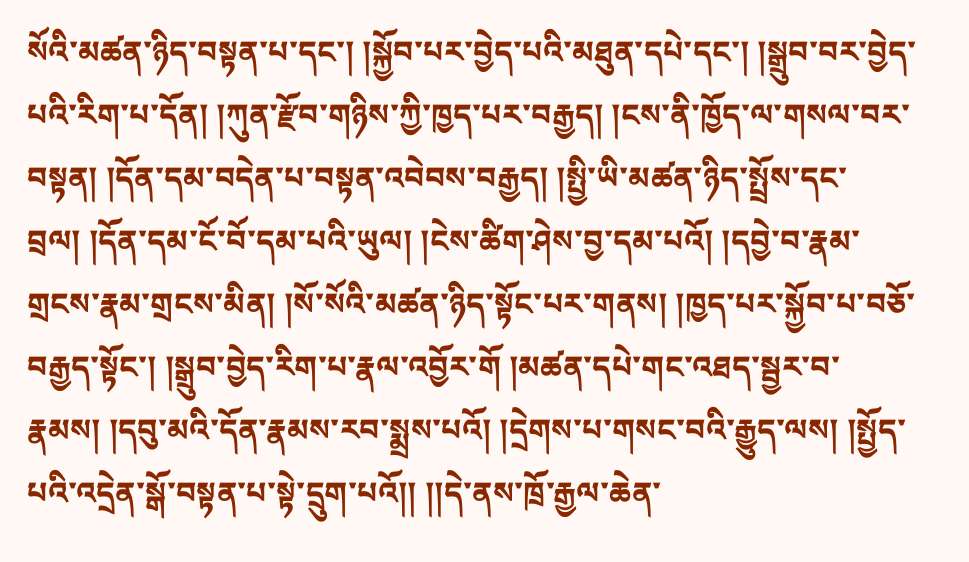སོའི་མཚན་ཉིད་བསྟན་པ་དང་། །སྐྱོབ་པར་བྱེད་པའི་མཐུན་དཔེ་དང་། །སྒྲུབ་བར་བྱེད་པའི་རིག་པ་དོན། །ཀུན་རྫོབ་གཉིས་ཀྱི་ཁྱད་པར་བརྒྱད། །ངས་ནི་ཁྱོད་ལ་གསལ་བར་བསྟན། །དོན་དམ་བདེན་པ་བསྟན་འབེབས་བརྒྱད། །སྤྱི་ཡི་མཚན་ཉིད་སྤྲོས་དང་བྲལ། །དོན་དམ་ངོ་བོ་དམ་པའི་ཡུལ། །ངེས་ཚིག་ཤེས་བྱ་དམ་པའོ། །དབྱེ་བ་རྣམ་གྲངས་རྣམ་གྲངས་མིན། །སོ་སོའི་མཚན་ཉིད་སྟོང་པར་གནས། །ཁྱད་པར་སྐྱོབ་པ་བཅོ་བརྒྱད་སྟོང་། །སྒྲུབ་བྱེད་རིག་པ་རྣལ་འབྱོར་གོ །མཚན་དཔེ་གང་འཐད་སྦྱར་བ་རྣམས། །དབུ་མའི་དོན་རྣམས་རབ་སྨྲས་པའོ། །དྲེགས་པ་གསང་བའི་རྒྱུད་ལས། །སྤྱོད་པའི་འདྲེན་སྒོ་བསྟན་པ་སྟེ་དྲུག་པའོ།། །།དེ་ནས་ཁྲོ་རྒྱལ་ཆེན་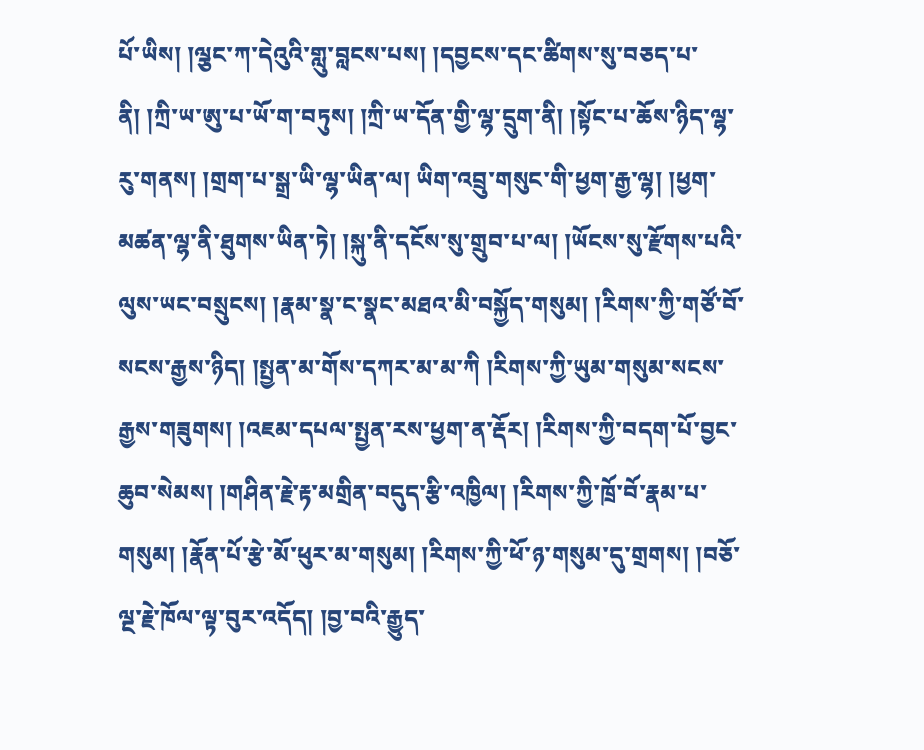པོ་ཡིས། །ལྕང་ཀ་དེའུའི་གླུ་བླངས་པས། །དབྱངས་དང་ཚིགས་སུ་བཅད་པ་ནི། །ཀྲི་ཡ་ཨུ་པ་ཡོ་ག་བཏུས། །ཀྲི་ཡ་དོན་གྱི་ལྷ་དྲུག་ནི། །སྟོང་པ་ཆོས་ཉིད་ལྷ་རུ་གནས། །གྲག་པ་སྒྲ་ཡི་ལྷ་ཡིན་ལ། ཡིག་འབྲུ་གསུང་གི་ཕྱག་རྒྱ་ལྷ། །ཕྱག་མཚན་ལྷ་ནི་ཐུགས་ཡིན་ཏེ། །སྐུ་ནི་དངོས་སུ་གྲུབ་པ་ལ། །ཡོངས་སུ་རྫོགས་པའི་ལུས་ཡང་བསྲུངས། །རྣམ་སྣ་ང་སྣང་མཐའ་མི་བསྐྱོད་གསུམ། །རིགས་ཀྱི་གཙོ་བོ་སངས་རྒྱས་ཉིད། །སྤྱན་མ་གོས་དཀར་མ་མ་ཀི །རིགས་ཀྱི་ཡུམ་གསུམ་སངས་རྒྱས་གཟུགས། །འཇམ་དཔལ་སྤྱན་རས་ཕྱག་ན་རྡོར། །རིགས་ཀྱི་བདག་པོ་བྱང་ཆུབ་སེམས། །གཤིན་རྗེ་རྟ་མགྲིན་བདུད་རྩི་འཁྱིལ། །རིགས་ཀྱི་ཁྲོ་བོ་རྣམ་པ་གསུམ། །རྣོན་པོ་རྩེ་མོ་ཕུར་མ་གསུམ། །རིགས་ཀྱི་ཕོ་ཉ་གསུམ་དུ་གྲགས། །བཅོ་ལྔ་རྗེ་ཁོལ་ལྟ་བུར་འདོད། །བྱ་བའི་རྒྱུད་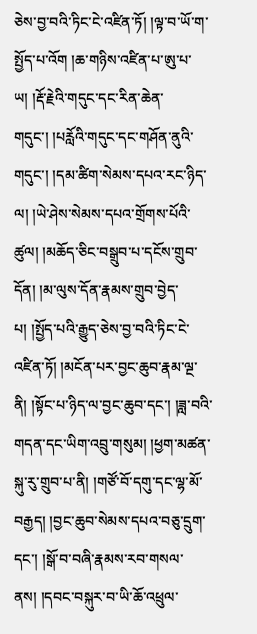ཅེས་བྱ་བའི་ཏིང་ངེ་འཛིན་ཏོ། །ལྟ་བ་ཡོ་ག་སྤྱོད་པ་འོག །ཆ་གཉིས་འཛིན་པ་ཨུ་པ་ཡ། །རྡོ་རྗེའི་གདུང་དང་རིན་ཆེན་གདུང་། །པརློའི་གདུང་དང་གཤོན་ནུའི་གདུང་། །དམ་ཚིག་སེམས་དཔའ་རང་ཉིད་ལ། །ཡེ་ཤེས་སེམས་དཔའ་གྲོགས་པོའི་ཚུལ། །མཆོད་ཅིང་བསྒྲུབ་པ་དངོས་གྲུབ་དོན། །མ་ལུས་དོན་རྣམས་གྲུབ་བྱེད་པ། །སྤྱོད་པའི་རྒྱུད་ཅེས་བྱ་བའི་ཏིང་ངེ་འཛིན་ཏོ། །མངོན་པར་བྱང་ཆུབ་རྣམ་ལྔ་ནི། །སྟོང་པ་ཉིད་ལ་བྱང་ཆུབ་དང་། །ཟླ་བའི་གདན་དང་ཡིག་འབྲུ་གསུམ། །ཕྱག་མཚན་སྐུ་རུ་གྲུབ་པ་ནི། །གཙོ་བོ་དགུ་དང་ལྷ་མོ་བརྒྱད། །བྱང་ཆུབ་སེམས་དཔའ་བཅུ་དྲུག་དང་། །སྒོ་བ་བཞི་རྣམས་རབ་གསལ་ནས། །དབང་བསྐུར་བ་ཡི་ཆོ་འཕྲུལ་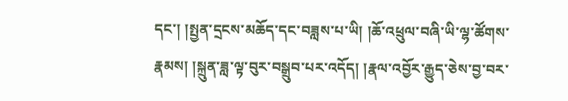དང་། །སྤྱན་དྲངས་མཆོད་དང་བཟླས་པ་ཡི། །ཆོ་འཕྲུལ་བཞི་ཡི་ལྷ་ཚོགས་རྣམས། །སྐྲུན་ཟླ་ལྟ་བུར་བསྒྲུབ་པར་འདོད། །རྣལ་འབྱོར་རྒྱུད་ཅེས་བྱ་བར་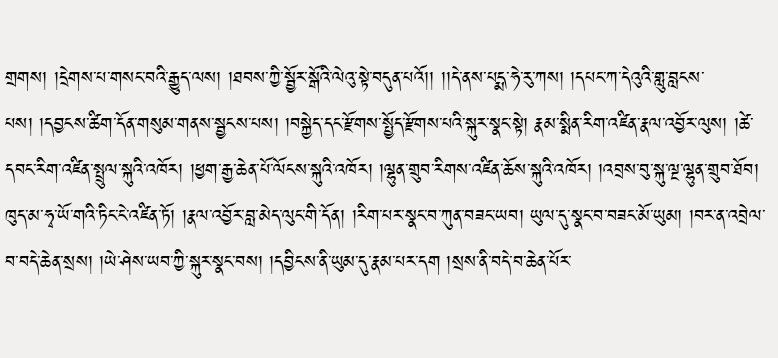གྲགས། །དྲེགས་པ་གསང་བའི་རྒྱུད་ལས། །ཐབས་ཀྱི་སྦྱོར་སྒོའི་ལེའུ་སྟེ་བདུན་པའོ།། །།དེ་ནས་པདྨ་ཧེ་རུ་ཀས། །དཔང་ཀ་དེའུའི་གླུ་བླངས་པས། །དབྱངས་ཚིག་དོན་གསུམ་གནས་སྦྱངས་པས། །བསྐྱེད་དང་རྫོགས་སྤྱོད་རྫོགས་པའི་སྐུར་སྣང་སྟེ། རྣམ་སྨིན་རིག་འཛིན་རྣལ་འབྱོར་ལུས། །ཚེ་དབང་རིག་འཛིན་སྤྲུལ་སྐུའི་འཁོར། །ཕྱག་རྒྱ་ཆེན་པོ་ལོངས་སྐུའི་འཁོར། །ལྷུན་གྲུབ་རིགས་འཛིན་ཆོས་སྐུའི་འཁོར། །འབྲས་བུ་སྐུ་ལྔ་ལྷུན་གྲུབ་ཐོབ། ཁུད་མ་ཧྭ་ཡོ་གའི་ཏིང་ངེ་འཛིན་ཏོ། །རྣལ་འབྱོར་བླ་མེད་ལུང་གི་དོན། །རིག་པར་སྣང་བ་ཀུན་བཟང་ཡབ། ཡུལ་དུ་སྣང་བ་བཟང་མོ་ཡུམ། །བར་ན་འབྲེལ་བ་བདེ་ཆེན་སྲས། །ཡེ་ཤེས་ཡབ་ཀྱི་སྐུར་སྣང་བས། །དབྱིངས་ནི་ཡུམ་དུ་རྣམ་པར་དག །སྲས་ནི་བདེ་བ་ཆེན་པོར་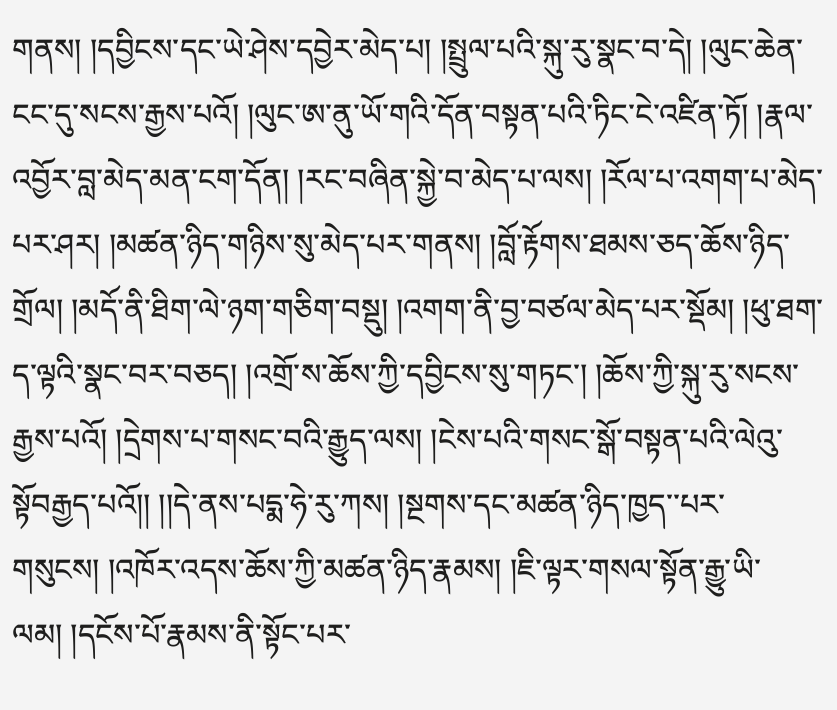གནས། །དབྱིངས་དང་ཡེ་ཤེས་དབྱེར་མེད་པ། །སྤྲུལ་པའི་སྐུ་རུ་སྣང་བ་དེ། །ལུང་ཆེན་ངང་དུ་སངས་རྒྱས་པའོ། །ལུང་ཨ་ནུ་ཡོ་གའི་དོན་བསྟན་པའི་ཏིང་ངེ་འཛིན་ཏོ། །རྣལ་འབྱོར་བླ་མེད་མན་ངག་དོན། །རང་བཞིན་སྐྱེ་བ་མེད་པ་ལས། །རོལ་པ་འགག་པ་མེད་པར་ཤར། །མཚན་ཉིད་གཉིས་སུ་མེད་པར་གནས། །བློ་རྟོགས་ཐམས་ཅད་ཆོས་ཉིད་གྲོལ། །མདོ་ནི་ཐིག་ལེ་ཉག་གཅིག་བསྡུ། །འགག་ནི་བྱ་བཙལ་མེད་པར་སྡོམ། །ཕུ་ཐག་ད་ལྟའི་སྣང་བར་བཅད། །འགྲོ་ས་ཆོས་ཀྱི་དབྱིངས་སུ་གཏང་། །ཆོས་ཀྱི་སྐུ་རུ་སངས་རྒྱས་པའོ། །དྲེགས་པ་གསང་བའི་རྒྱུད་ལས། །ངེས་པའི་གསང་སྒོ་བསྟན་པའི་ལེའུ་སྟོབརྒྱད་པའོ།། །།དེ་ནས་པདྨ་ཧེ་རུ་ཀས། །སྔགས་དང་མཚན་ཉིད་ཁྱད་་པར་གསུངས། །འཁོར་འདས་ཆོས་ཀྱི་མཚན་ཉིད་རྣམས། །ཇི་ལྟར་གསལ་སྟོན་རྒྱུ་ཡི་ལམ། །དངོས་པོ་རྣམས་ནི་སྟོང་པར་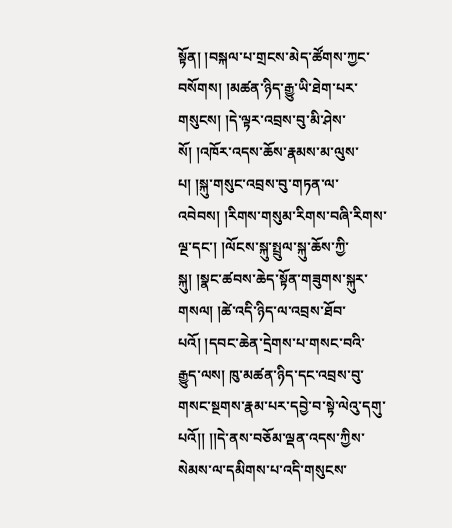སྟོན། །བསྐལ་པ་གྲངས་མེད་ཚོགས་ཀྱང་བསོགས། །མཚན་ཉིད་རྒྱུ་ཡི་ཐེག་པར་གསུངས། །དེ་ལྟར་འབྲས་བུ་མི་ཤེས་སོ། །འཁོར་འདས་ཆོས་རྣམས་མ་ལུས་པ། །སྐུ་གསུང་འབྲས་བུ་གཏན་ལ་འབེབས། །རིགས་གསུམ་རིགས་བཞི་རིགས་ལྔ་དང་། །ལོངས་སྐུ་སྤྲུལ་སྐུ་ཆོས་ཀྱི་སྐུ། །སྣང་ཚབས་ཆེད་སྟོན་གཟུགས་སྐུར་གསལ། །ཚེ་འདི་ཉིད་ལ་འབྲས་ཐོབ་པའོ། །དབང་ཆེན་དྲེགས་པ་གསང་བའི་རྒྱུད་ལས། ཁུ་མཚན་ཉིད་དང་འབྲས་བུ་གསང་སྔགས་རྣམ་པར་དབྱེ་བ་སྟེ་ལེའུ་དགུ་པའོ།། །།དེ་ནས་བཅོམ་ལྡན་འདས་ཀྱིས་སེམས་ལ་དམིགས་པ་འདི་གསུངས་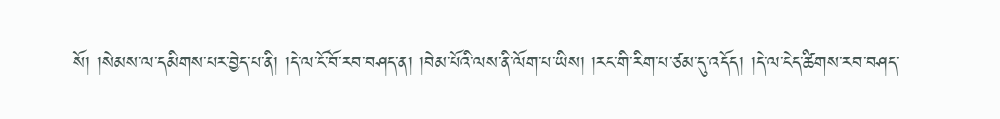སོ། །སེམས་ལ་དམིགས་པར་བྱེད་པ་ནི། །དེ་ལ་ངོ་བོ་རབ་བཤད་ན། །བེམ་པོའི་ལས་ནི་ལོག་པ་ཡིས། །རང་གི་རིག་པ་ཙམ་དུ་འདོད། །དེ་ལ་ངེད་ཚིགས་རབ་བཤད་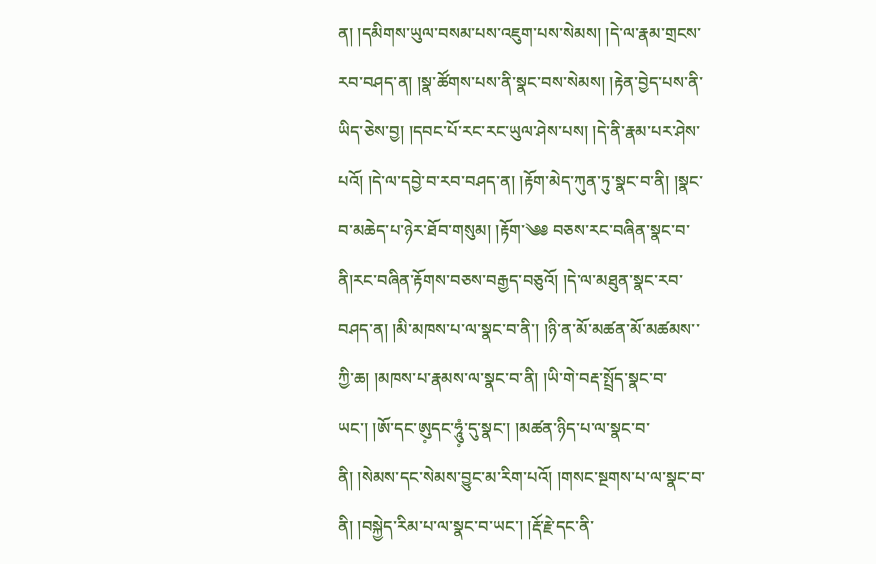ན། །དམིགས་ཡུལ་བསམ་པས་འཇུག་པས་སེམས། །དེ་ལ་རྣམ་གྲངས་རབ་བཤད་ན། །སྣ་ཚོགས་པས་ནི་སྣང་བས་སེམས། །རྟེན་བྱེད་པས་ནི་ཡིད་ཅེས་བྱ། །དབང་པོ་རང་རང་ཡུལ་ཤེས་པས། །དེ་ནི་རྣམ་པར་ཤེས་པའོ། །དེ་ལ་དབྱེ་བ་རབ་བཤད་ན། །རྟོག་མེད་ཀུན་ཏུ་སྣང་བ་ནི། །སྣང་བ་མཆེད་པ་ཉེར་ཐོབ་གསུམ། །རྟོག་༄༅ བཅས་རང་བཞིན་སྣང་བ་ནི།རང་བཞིན་རྟོགས་བཅས་བརྒྱད་བཅུའོ། །དེ་ལ་མཐུན་སྣང་རབ་བཤད་ན། །མི་མཁས་པ་ལ་སྣང་བ་ནི་། །ཉི་ན་མོ་མཚན་མོ་མཚམས་་ཀྱི་ཆ། །མཁས་པ་རྣམས་ལ་སྣང་བ་ནི། །ཡི་གེ་བརྡ་སྤྲོད་སྣང་བ་ཡང་། །ཨོ་དང་ཨུ༷དང་ཧཱུཾ༷་དུ་སྣང་། །མཚན་ཉིད་པ་ལ་སྣང་བ་ནི། །སེམས་དང་སེམས་བྱུང་མ་རིག་པའོ། །གསང་སྔགས་པ་ལ་སྣང་བ་ནི། །བསྐྱེད་རིམ་པ་ལ་སྣང་བ་ཡང་། །རྡོ་རྗེ་དང་ནི་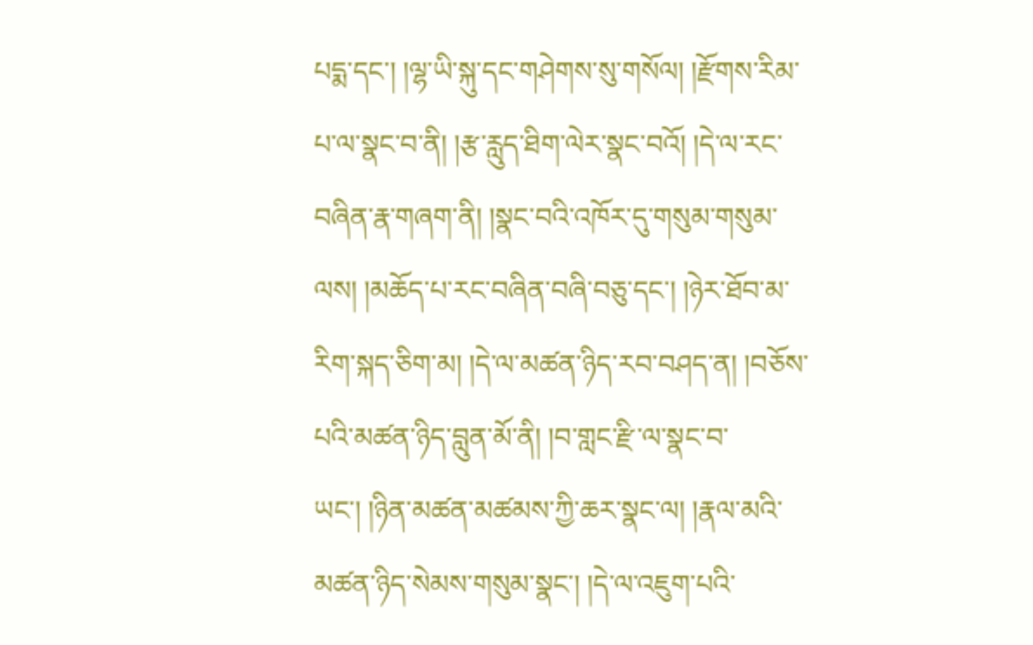པདྨ་དང་། །ལྷ་ཡི་སྐུ་དང་གཤེགས་སུ་གསོལ། །རྫོགས་རིམ་པ་ལ་སྣང་བ་ནི། །རྩ་རླུད་ཐིག་ལེར་སྣང་བའོ། །དེ་ལ་རང་བཞིན་རྣ་གཞག་ནི། །སྣང་བའི་འཁོར་དུ་གསུམ་གསུམ་ལས། །མཆོད་པ་རང་བཞིན་བཞི་བཅུ་དང་། །ཉེར་ཐོབ་མ་རིག་སྐད་ཅིག་མ། །དེ་ལ་མཚན་ཉིད་རབ་བཤད་ན། །བཅོས་པའི་མཚན་ཉིད་བླུན་མོ་ནི། །བ་གླང་རྫི་ལ་སྣང་བ་ཡང་། །ཉིན་མཚན་མཚམས་ཀྱི་ཆར་སྣང་ལ། །རྣལ་མའི་མཚན་ཉིད་སེམས་གསུམ་སྣང་། །དེ་ལ་འཇུག་པའི་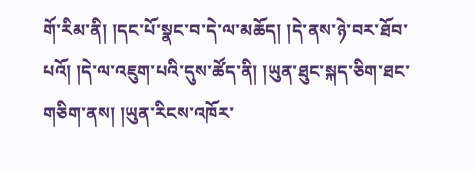གོ་རིམ་ནི། །དང་པོ་སྣང་བ་དེ་ལ་མཆོད། །དེ་ནས་ཉེ་བར་ཐོབ་པའོ། །དེ་ལ་འཇུག་པའི་དུས་ཚོད་ནི། །ཡུན་ཐུང་སྐད་ཅིག་ཐང་གཅིག་ནས། །ཡུན་རིངས་འཁོར་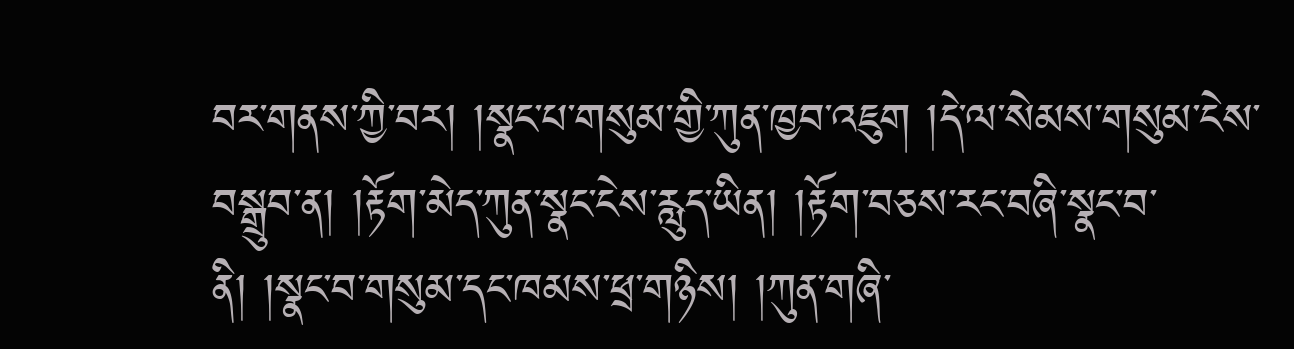བར་གནས་ཀྱི་བར། །སྣང་པ་གསུམ་གྱི་ཀུན་ཁྱབ་འཇུག །དེ་ལ་སེམས་གསུམ་ངེས་བསྒྲུབ་ན། །རྟོག་མེད་ཀུན་སྣང་ངེས་རླུད་ཡིན། །རྟོག་བཅས་རང་བཞི་སྣང་བ་ནི། །སྣང་བ་གསུམ་དང་ཁམས་ཕྲ་གཉིས། །ཀུན་གཞི་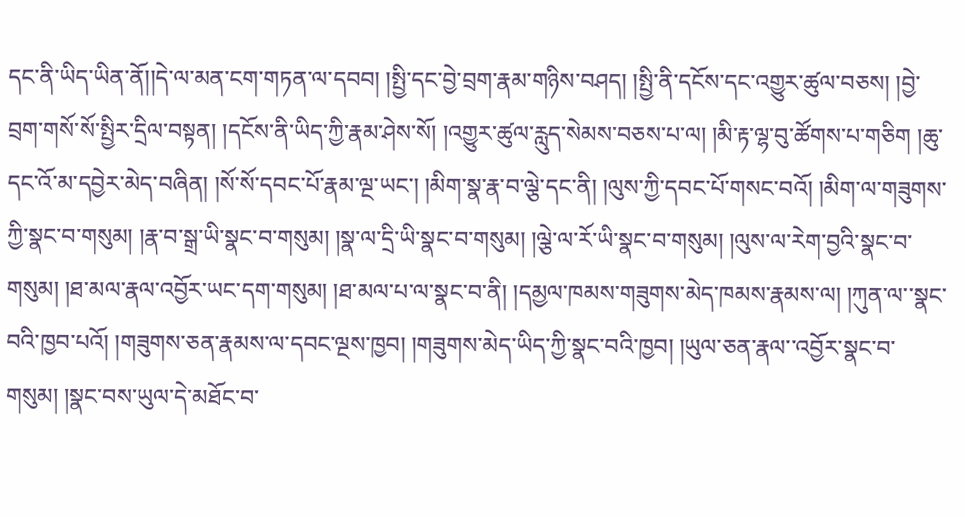དང་ནི་ཡིད་ཡིན་ནོ།།དེ་ལ་མན་ངག་གཏན་ལ་དབབ། །སྤྱི་དང་བྱེ་བྲག་རྣམ་གཉིས་བཤད། །སྤྱི་ནི་དངོས་དང་འགྱུར་ཚུལ་བཅས། །བྱེ་བྲག་གསོ་སོ་སྤྱིར་དྲིལ་བསྟན། །དངོས་ནི་ཡིད་ཀྱི་རྣམ་ཤེས་སོ། །འགྱུར་ཚུལ་རླུད་སེམས་བཅས་པ་ལ། །མི་རྟ་ལྷ་བུ་ཚོགས་པ་གཅིག །ཆུ་དང་འོ་མ་དབྱེར་མེད་བཞིན། །སོ་སོ་དབང་པོ་རྣམ་ལྔ་ཡང་། །མིག་སྣ་རྣ་བ་ལྕེ་དང་ནི། །ལུས་ཀྱི་དབང་པོ་གསང་བའོ། །མིག་ལ་གཟུགས་ཀྱི་སྣང་བ་གསུམ། །རྣ་བ་སྒྲ་ཡི་སྣང་བ་གསུམ། །སྣ་ལ་དྲི་ཡི་སྣང་བ་གསུམ། །ལྕེ་ལ་རོ་ཡི་སྣང་བ་གསུམ། །ལུས་ལ་རེག་བྱའི་སྣང་བ་གསུམ། །ཐ་མལ་རྣལ་འབྱོར་ཡང་དག་གསུམ། །ཐ་མལ་པ་ལ་སྣང་བ་ནི། །དམྱལ་ཁམས་གཟུགས་མེད་ཁམས་རྣམས་ལ། །ཀུན་ལ་་སྣང་བའི་ཁྱབ་པའོ། །གཟུགས་ཅན་རྣམས་ལ་དབང་ལྔས་ཁྱབ། །གཟུགས་མེད་ཡིད་ཀྱི་སྣང་བའི་ཁྱབ། །ཡུལ་ཅན་རྣལ་་འབྱོར་སྣང་བ་གསུམ། །སྣང་བས་ཡུལ་དེ་མཐོང་བ་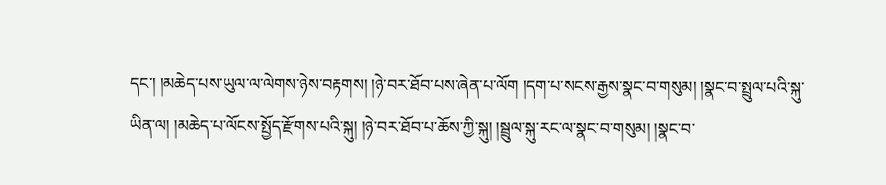དང་། །མཆེད་པས་ཡུལ་ལ་ལེགས་ཉེས་བརྟགས། །ཉེ་བར་ཐོབ་པས་ཞེན་པ་ལོག །དག་པ་སངས་རྒྱས་སྣང་བ་གསུམ། །སྣང་བ་སྤྲུལ་པའི་སྐུ་ཡིན་ལ། །མཆེད་པ་ལོངས་སྤྱོད་རྫོགས་པའི་སྐུ། །ཉེ་བར་ཐོབ་པ་ཆོས་ཀྱི་སྐུ། །སྦྲུལ་སྐུ་རང་ལ་སྣང་བ་གསུམ། །སྣང་བ་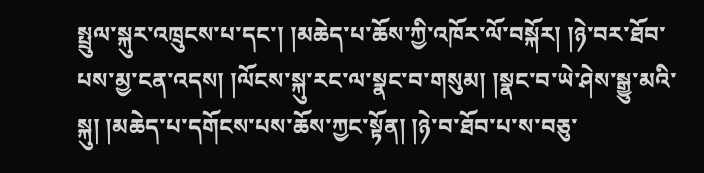སྤྲུལ་སྐུར་འཁྲུངས་པ་དང་། །མཆེད་པ་ཆོས་ཀྱི་འཁོར་ལོ་བསྐོར། །ཉེ་བར་ཐོབ་པས་མྱ་ངན་འདས། །ལོངས་སྐུ་རང་ལ་སྣང་བ་གསུམ། །སྣང་བ་ཡེ་ཤེས་སྒྱུ་མའི་སྐུ། །མཆེད་པ་དགོངས་པས་ཆོས་ཀྱང་སྟོན། །ཉེ་བ་ཐོབ་པ་ས་བཅུ་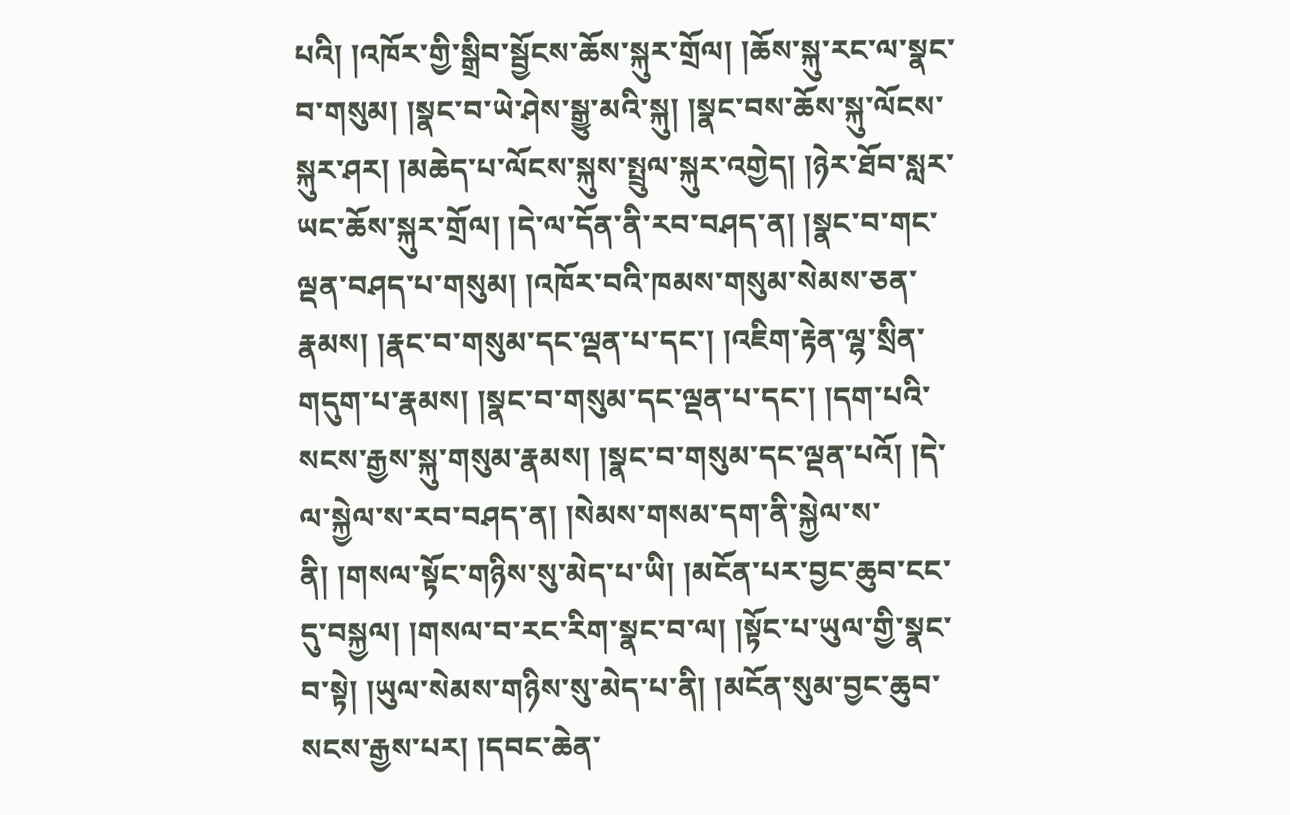པའི། །འཁོར་གྱི་སྒྲིབ་སྦྱོངས་ཆོས་སྐུར་གྲོལ། །ཆོས་སྐུ་རང་ལ་སྣང་བ་གསུམ། །སྣང་བ་ཡེ་ཤེས་སྒྱུ་མའི་སྐུ། །སྣང་བས་ཆོས་སྐུ་ལོངས་སྐུར་ཤར། །མཆེད་པ་ལོངས་སྐུས་སྤྲུལ་སྐུར་འགྱེད། །ཉེར་ཐོབ་སླར་ཡང་ཆོས་སྐུར་གྲོལ། །དེ་ལ་དོན་ནི་རབ་བཤད་ན། །སྣང་བ་གང་ལྡན་བཤད་པ་གསུམ། །འཁོར་བའི་ཁམས་གསུམ་སེམས་ཅན་རྣམས། །རྣང་བ་གསུམ་དང་ལྡན་པ་དང་། །འཇིག་རྟེན་ལྷ་སྲིན་གདུག་པ་རྣམས། །སྣང་བ་གསུམ་དང་ལྡན་པ་དང་། །དག་པའི་སངས་རྒྱས་སྐུ་གསུམ་རྣམས། །སྣང་བ་གསུམ་དང་ལྡན་པའོ། །དེ་ལ་སྐྱེལ་ས་རབ་བཤད་ན། །སེམས་གསམ་དག་ནི་སྐྱེལ་ས་ནི། །གསལ་སྟོང་གཉིས་སུ་མེད་པ་ཡི། །མངོན་པར་བྱང་ཆུབ་ངང་དུ་བསྐྱལ། །གསལ་བ་རང་རིག་སྣང་བ་ལ། །སྟོང་པ་ཡུལ་གྱི་སྣང་བ་སྟེ། །ཡུལ་སེམས་གཉིས་སུ་མེད་པ་ནི། །མངོན་སུམ་བྱང་ཆུབ་སངས་རྒྱས་པར། །དབང་ཆེན་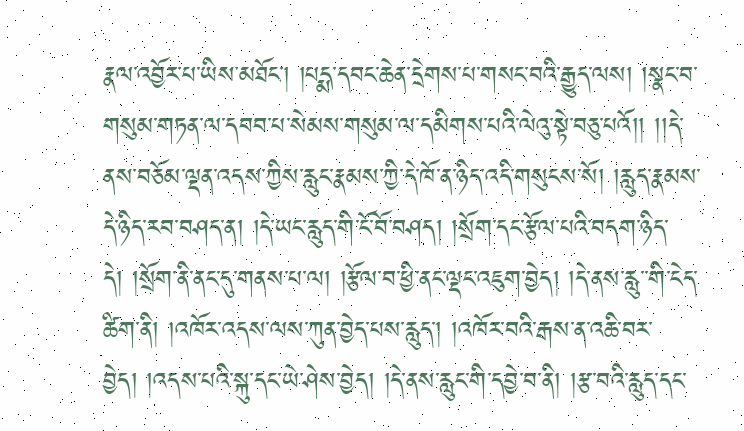རྣལ་འབྱོར་པ་ཡིས་མཐོང་། །པདྨ་དབང་ཆེན་དྲེགས་པ་གསང་བའི་རྒྱུད་ལས། །སྣང་བ་གསུམ་གཏན་ལ་དབབ་པ་སེམས་གསུམ་ལ་དམིགས་པའི་ལེའུ་སྟེ་བཅུ་པའོ།། །།དེ་ནས་བཅོམ་ལྡན་འདས་ཀྱིས་རླུང་རྣམས་ཀྱི་དེ་ཁོ་ན་ཉིད་འདི་གསུངས་སོ། །རླུད་རྣམས་དེ་ཉིད་རབ་བཤད་ན། །དེ་ཡང་རླུད་གི་ངོ་བོ་བཤད། །སྲོག་དང་རྩོལ་པའི་བདག་ཉིད་དེ། །སྲོག་ནི་ནང་དུ་གནས་པ་ལ། །རྩོལ་བ་ཕྱི་ནང་ལྡང་འཇུག་བྱེད། །དེ་ནས་རླུ་་གི་ངེད་ཚིག་ནི། །འཁོར་འདས་ལས་ཀུན་བྱེད་པས་རླུད་། །འཁོར་བའི་རྒས་ན་འཆི་བར་བྱེད། །འདས་པའི་སྐུ་དང་ཡེ་ཤེས་བྱེད། །དེ་ནས་རླུང་གི་དབྱེ་བ་ནི། །རྩ་བའི་རླུད་དང་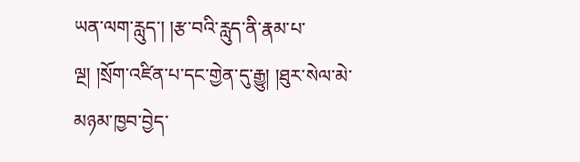ཡན་ལག་རླུད་། །རྩ་བའི་རླུད་ནི་རྣམ་པ་ལྔ། །སྲོག་འཛིན་པ་དང་གྱེན་དུ་རྒྱུ། །ཐུར་སེལ་མེ་མཉམ་ཁྱབ་བྱེད་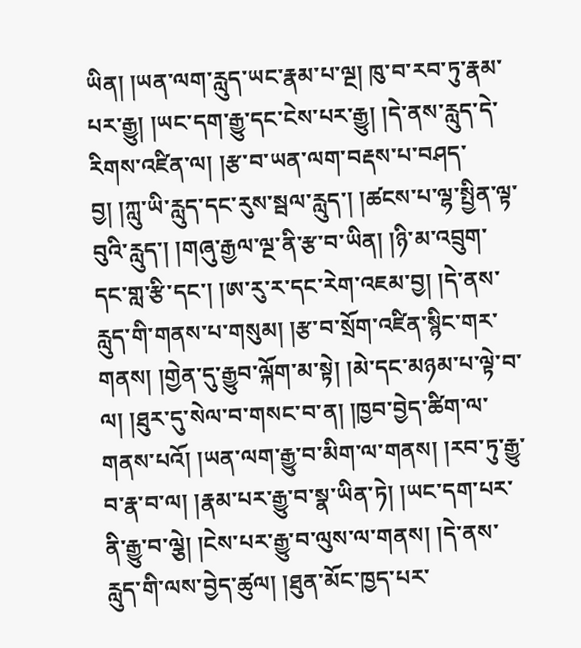ཡིན། །ཡན་ལག་རླུད་ཡང་རྣམ་པ་ལྔ། ཁུ་བ་རབ་ཏུ་རྣམ་པར་རྒྱུ། །ཡང་དག་རྒྱུ་དང་ངེས་པར་རྒྱུ། །དེ་ནས་རླུད་དེ་རིགས་འཛིན་ལ། །རྩ་བ་ཡན་ལག་བརྡས་པ་བཤད་བྱ། །ཀླུ་ཡི་རླུད་དང་རུས་སྦལ་རླུད་། །ཚངས་པ་ལྷ་སྤྱིན་ལྟ་བུའི་རླུད་། །གཞུ་རྒྱལ་ལྔ་ནི་རྩ་བ་ཡིན། །ཉི་མ་འབྲུག་དང་གླ་རྩི་དང་། །ཨ་རུ་ར་དང་རེག་འཇམ་བྱ། །དེ་ནས་རླུད་གི་གནས་པ་གསུམ། །རྩ་བ་སྲོག་འཛིན་སྙིང་གར་གནས། །གྱེན་དུ་རྒྱུབ་ལྐོག་མ་སྟེ། །མེ་དང་མཉམ་པ་ལྟེ་བ་ལ། །ཐུར་དུ་སེལ་བ་གསང་བ་ན། །ཁྱབ་བྱེད་ཚིག་ལ་གནས་པའོ། །ཡན་ལག་རྒྱུ་བ་མིག་ལ་གནས། །རབ་ཏུ་རྒྱུ་བ་རྣ་བ་ལ། །རྣམ་པར་རྒྱུ་བ་སྣ་ཡིན་ཏེ། །ཡང་དག་པར་ནི་རྒྱུ་བ་ལྕེ། །ངེས་པར་རྒྱུ་བ་ལུས་ལ་གནས། །དེ་ནས་རླུད་གི་ལས་བྱེད་ཚུལ། །ཐུན་མོང་ཁྱད་པར་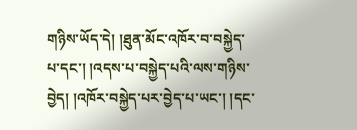གཉིས་ཡོད་དེ། །ཐུན་མོང་འཁོར་བ་བསྐྱེད་པ་དང་། །འདས་པ་བསྐྱེད་པའི་ལས་གཉིས་བྱེད། །འཁོར་བསྐྱེད་པར་བྱེད་པ་ཡང་། །དང་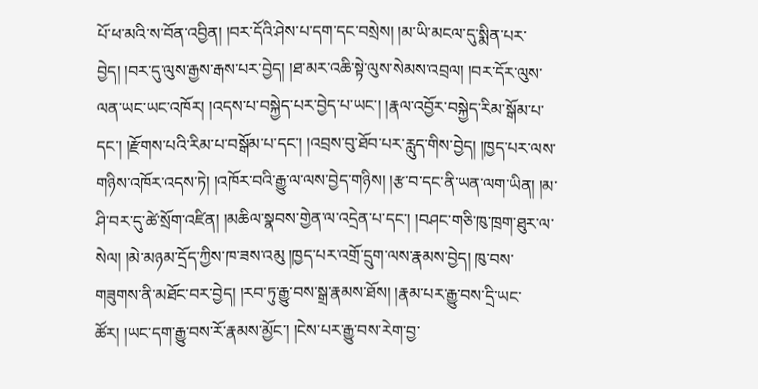པོ་ཕ་མའི་ས་བོན་འབྱིན། །བར་དོའི་ཤེས་པ་དག་དང་བསྲེས། །མ་ཡི་མངལ་དུ་སྨིན་པར་བྱེད། །བར་དུ་ལུས་རྒྱས་རྒས་པར་བྱེད། །ཐ་མར་འཆི་སྟེ་ལུས་སེམས་འབྲལ། །བར་དོར་ལུས་ལན་ཡང་ཡང་འཁོར། །འདས་པ་བསྐྱེད་པར་བྱེད་པ་ཡང་། །རྣལ་འབྱོར་བསྐྱེད་རིམ་སྒོམ་པ་དང་། །རྫོགས་པའི་རིམ་པ་བསྒོམ་པ་དང་། །འབྲས་བུ་ཐོབ་པར་རླུད་གིས་བྱེད། །ཁྱད་པར་ལས་གཉིས་འཁོར་འདས་ཏེ། །འཁོར་བའི་རྒྱུ་ལ་ལས་བྱེད་གཉིས། །རྩ་བ་དང་ནི་ཡན་ལག་ཡིན། །མ་ཤི་བར་དུ་ཚེ་སྲོག་འཛིན། །མཆིལ་སྣབས་གྱེན་ལ་འདྲེན་པ་དང་། །བཤང་གཅི་ཁུ་ཁྲག་ཐུར་ལ་སེལ། །མེ་མཉམ་དྲོད་ཀྱིས་ཁ་ཟས་འམུ །ཁྱད་པར་འགྲོ་དྲུག་ལས་རྣམས་བྱེད། ཁུ་བས་གཟུགས་ནི་མཐོང་བར་བྱེད། །རབ་ཏུ་རྒྱུ་བས་སྒྲ་རྣམས་ཐོས། །རྣམ་པར་རྒྱུ་བས་དྲི་ཡང་ཚོར། །ཡང་དག་རྒྱུ་བས་རོ་རྣམས་མྱོང་། །ངེས་པར་རྒྱུ་བས་རེག་བྱ་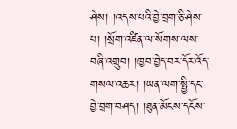ཤེས། །འདས་པའི་བྱེ་བྲག་ཅི་ཤེས་པ། །སྲོག་འཛིན་ལ་སོགས་ལས་བཞི་འགྲུབ། །ཁྱབ་བྱེད་བར་དོར་འོད་གསལ་འཆར། །ཡན་ལག་སྤྱི་དང་བྱེ་བྲག་བཤད། །ཐུན་མོངས་དངོས་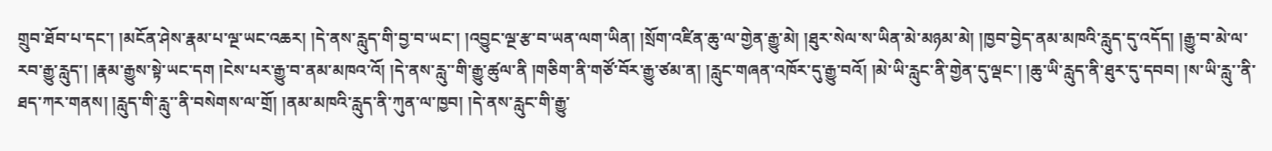གྲུབ་ཐོབ་པ་དང་། །མངོན་ཤེས་རྣམ་པ་ལྔ་ཡང་འཆར། །དེ་ནས་རླུད་གི་བྱ་བ་ཡང་། །འབྱུང་ལྔ་རྩ་བ་ཡན་ལག་ཡིན། །སྲོག་འཛིན་ཆུ་ལ་གྱེན་རྒྱུ་མེ། །ཐུར་སེལ་ས་ཡིན་མེ་མཉམ་མེ། །ཁྱབ་བྱེད་ནམ་མཁའི་རླུད་དུ་འདོད། །རྒྱུ་བ་མེ་ལ་རབ་རྒྱུ་རླུད་། །རྣམ་རྒྱུས་སྟེ་ཡང་དག །ངེས་པར་རྒྱུ་བ་ནམ་མཁའ་འོ། །དེ་ནས་རླུ་་གི་རྒྱུ་ཚུལ་ནི །གཅིག་ནི་གཙོ་བོར་རྒྱུ་ཙམ་ན། །རླུང་གཞན་འཁོར་དུ་རྒྱུ་བའོ། །མེ་ཡི་རླུང་ནི་གྱེན་དུ་ལྡང་། །ཆུ་ཡི་རླུད་ནི་ཐུར་དུ་དབབ། །ས་ཡི་རླུ་་ནི་ཐད་ཀར་གནས། །རླུད་གི་རླུ་་ནི་བསེགས་ལ་གྲོ། །ནམ་མཁའི་རླུད་ནི་ཀུན་ལ་ཁྱབ། །དེ་ནས་རླུང་གི་རྒྱུ་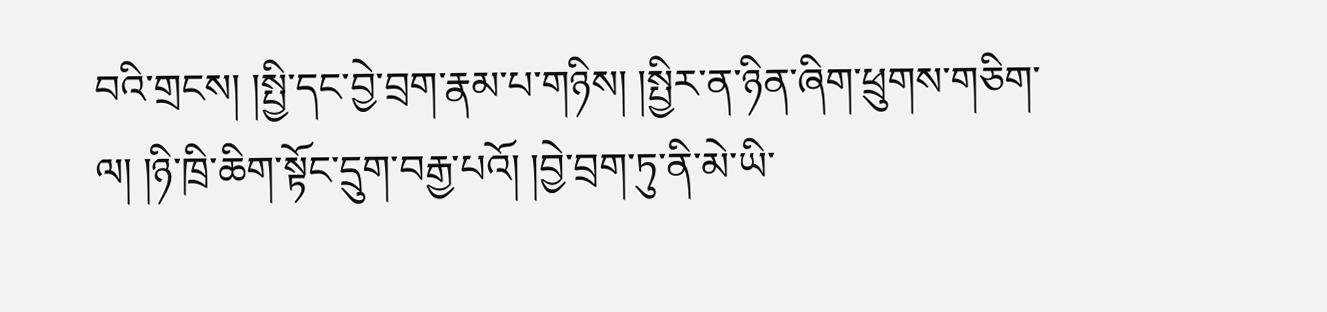བའི་གྲངས། །སྤྱི་དང་བྱེ་བྲག་རྣམ་པ་གཉིས། །སྤྱིར་ན་ཉིན་ཞིག་ཕྲུགས་གཅིག་ལ། །ཉི་ཁྲི་ཆིག་སྟོང་དྲུག་བརྒྱ་པའོ། །བྱེ་བྲག་ཏུ་ནི་མེ་ཡི་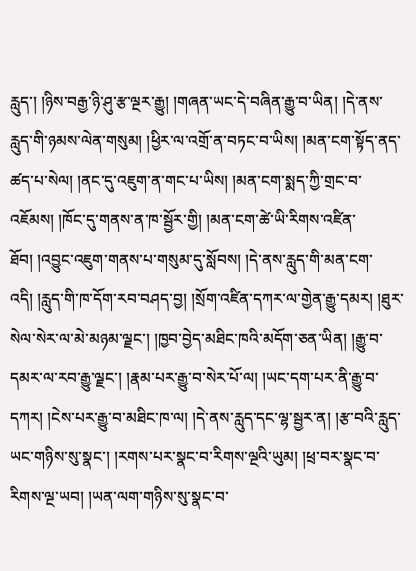རླུད་། །ཉིས་བརྒྱ་ཉི་ཤུ་རྩ་ལྔར་རྒྱུ། །གཞན་ཡང་དེ་བཞིན་རྒྱུ་བ་ཡིན། །དེ་ནས་རླུད་གི་ཉམས་ལེན་གསུམ། །ཕྱིར་ལ་འགྲོ་ན་བཏང་བ་ཡིས། །མན་ངག་སྟོད་ནད་ཚད་པ་སེལ། །ནང་དུ་འཇུག་ན་གང་པ་ཡིས། །མན་ངག་སྨད་ཀྱི་གྲང་བ་འཇོམས། །ཁོང་དུ་གནས་ན་ཁ་སྦྱོར་གྱི། །མན་ངག་ཚེ་ཡི་རིགས་འཛིན་ཐོབ། །འབྱུང་འཇུག་གནས་པ་གསུམ་དུ་སློབས། །དེ་ནས་རླུད་གི་མན་ངག་འདི། །རླུད་གི་ཁ་དོག་རབ་བཤད་བྱ། །སྲོག་འཛིན་དཀར་ལ་གྱེན་རྒྱུ་དམར། །ཐུར་སེལ་སེར་ལ་མེ་མཉམ་ལྗང་། །ཁྱབ་བྱེད་མཐིང་ཁའི་མདོག་ཅན་ཡིན། །རྒྱུ་བ་དམར་ལ་རབ་རྒྱུ་ལྗང་། །རྣམ་པར་རྒྱུ་བ་སེར་པོ་ལ། །ཡང་དག་པར་ནི་རྒྱུ་བ་དཀར། །ངེས་པར་རྒྱུ་བ་མཐིང་ཁ་ལ། །དེ་ནས་རླུད་དང་ལྷ་སྦྱར་ན། །རྩ་བའི་རླུད་ཡང་གཉིས་སུ་སྣང་། །རགས་པར་སྣང་བ་རིགས་ལྔའི་ཡུམ། །ཕྲ་བར་སྣང་བ་རིགས་ལྔ་ཡབ། །ཡན་ལག་གཉིས་སུ་སྣང་བ་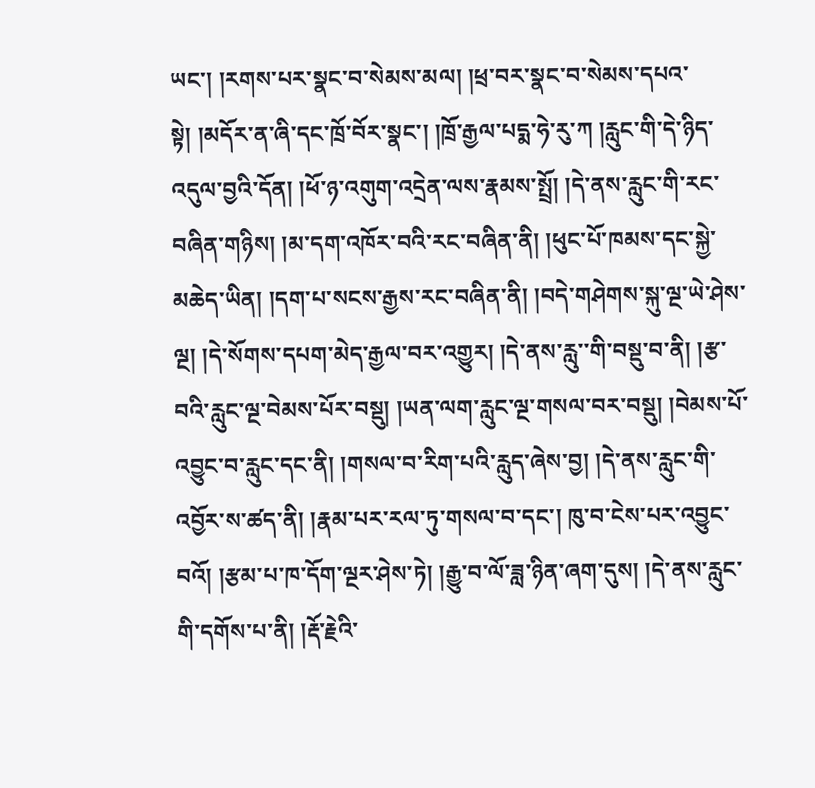ཡང་། །རགས་པར་སྣང་བ་སེམས་མལ། །ཕྲ་བར་སྣང་བ་སེམས་དཔའ་སྟེ། །མདོར་ན་ཞི་དང་ཁྲོ་བོར་སྣང་། །ཁྲོ་རྒྱལ་པདྨ་ཧེ་རུ་ཀ །རླུང་གི་དེ་ཉིད་འདུལ་བྱའི་དོན། །ཕོ་ཉ་འགུག་འདྲེན་ལས་རྣམས་སྤྲོ། །དེ་ནས་རླུང་གི་རང་བཞིན་གཉིས། །མ་དག་འཁོར་བའི་རང་བཞིན་ནི། །ཕུང་པོ་ཁམས་དང་སྐྱེ་མཆེད་ཡིན། །དག་པ་སངས་རྒྱས་རང་བཞིན་ནི། །བདེ་གཤེགས་སྐུ་ལྔ་ཡེ་ཤེས་ལྔ། །དེ་སོགས་དཔག་མེད་རྒྱལ་བར་འགྱུར། །དེ་ནས་རླུ་་གི་བསྡུ་བ་ནི། །རྩ་བའི་རླུང་ལྔ་བེམས་པོར་བསྡུ། །ཡན་ལག་རླུང་ལྔ་གསལ་བར་བསྡུ། །བེམས་པོ་འབྱུང་བ་རླུང་དང་ནི། །གསལ་བ་རིག་པའི་རླུད་ཞེས་བྱ། །དེ་ནས་རླུང་གི་འབྱོར་ས་ཚད་ནི། །རྣམ་པར་རལ་ཏུ་གསལ་བ་དང་། ཁུ་བ་ངེས་པར་འབྱུང་བའོ། །རྩམ་པ་ཁ་དོག་ལྔར་ཤེས་ཏེ། །རྒྱུ་བ་ལོ་ཟླ་ཉིན་ཞག་དུས། །དེ་ནས་རླུང་གི་དགོས་པ་ནི། །རྡོ་རྗེའི་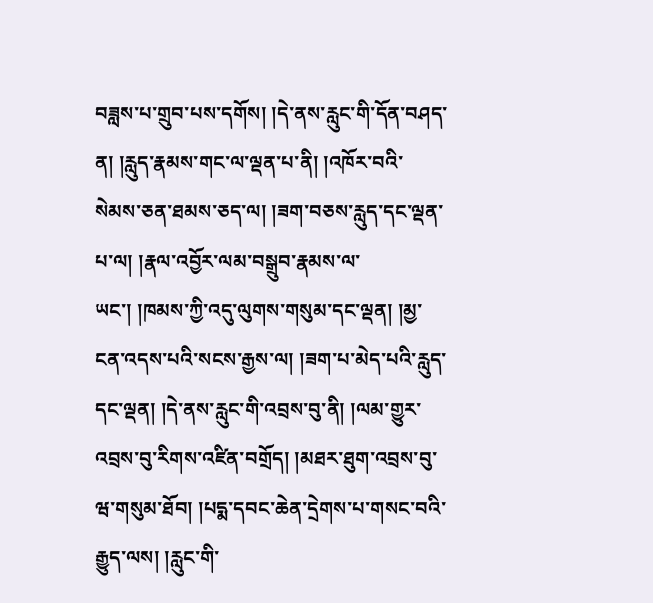བཟླས་པ་གྲུབ་པས་དགོས། །དེ་ནས་རླུང་གི་དོན་བཤད་ན། །རླུད་རྣམས་གང་ལ་ལྡན་པ་ནི། །འཁོར་བའི་སེམས་ཅན་ཐམས་ཅད་ལ། །ཟག་བཅས་རླུད་དང་ལྡན་པ་ལ། །རྣལ་འབྱོར་ལམ་བསྒྲུབ་རྣམས་ལ་ཡང་། །ཁམས་ཀྱི་འདུ་ལུགས་གསུམ་དང་ལྡན། །མྱ་ངན་འདས་པའི་སངས་རྒྱས་ལ། །ཟག་པ་མེད་པའི་རླུད་དང་ལྡན། །དེ་ནས་རླུང་གི་འབྲས་བུ་ནི། །ལམ་གྱུར་འབྲས་བུ་རིགས་འཛིན་བགྲོད། །མཐར་ཐུག་འབྲས་བུ་ཝ་གསུམ་ཐོབ། །པདྨ་དབང་ཆེན་དྲེགས་པ་གསང་བའི་རྒྱུད་ལས། །རླུང་གི་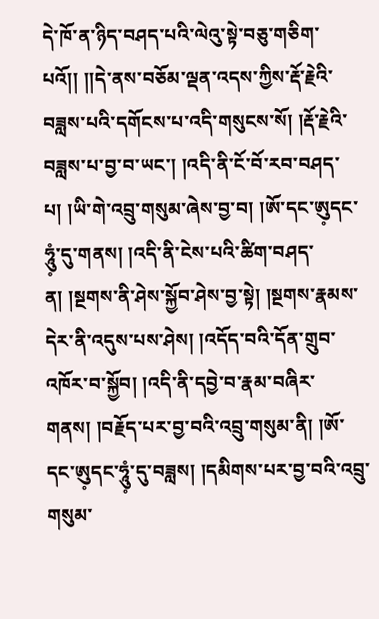དེ་ཁོ་ན་ཉིད་བཤད་པའི་ལེའུ་སྟེ་བཅུ་གཅིག་པའོ།། །།དེ་ནས་བཅོམ་ལྡན་འདས་ཀྱིས་རྡོ་རྗེའི་བཟླས་པའི་དགོངས་པ་འདི་གསུངས་སོ། །རྡོ་རྗེའི་བཟླས་པ་བྱ་བ་ཡང་། །འདི་ནི་ངོ་བོ་རབ་བཤད་པ། །ཡི་གེ་འབྲུ་གསུམ་ཞེས་བྱ་བ། །ཨོ་དང་ཨུ༷དང་ཧཱུཾ༷་དུ་གནས། །འདི་ནི་ངེས་པའི་ཚིག་བཤད་ན། །སྔགས་ནི་ཤེས་སྐྱོབ་ཤེས་བྱ་སྟེ། །སྔགས་རྣམས་དེར་ནི་འདུས་པས་ཤེས། །འདོད་བའི་དོན་གྲུབ་འཁོར་བ་སྐྱོབ། །འདི་ནི་དབྱེ་བ་རྣམ་བཞིར་གནས། །བརྗོད་པར་བྱ་བའི་འབྲུ་གསུམ་ནི། །ཨོ་དང་ཨུ༷དང་ཧཱུཾ༷་དུ་བཟླས། །དམིགས་པར་བྱ་བའི་འབྲུ་གསུམ་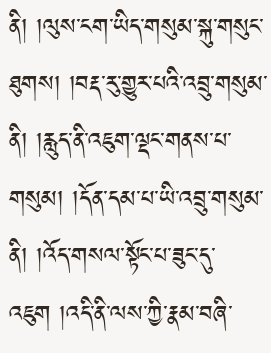ནི། །ལུས་ངག་ཡིད་གསུམ་སྐུ་གསུང་ཐུགས། །བརྡ་རུ་གྱུར་པའི་འབྲུ་གསུམ་ནི། །རླུད་ནི་འཇུག་ལྡང་གནས་པ་གསུམ། །དོན་དམ་པ་ཡི་འབྲུ་གསུམ་ནི། །འོད་གསལ་སྟོང་པ་ཟུང་དུ་འཇུག །འདི་ནི་ལས་ཀྱི་རྣམ་བཞི་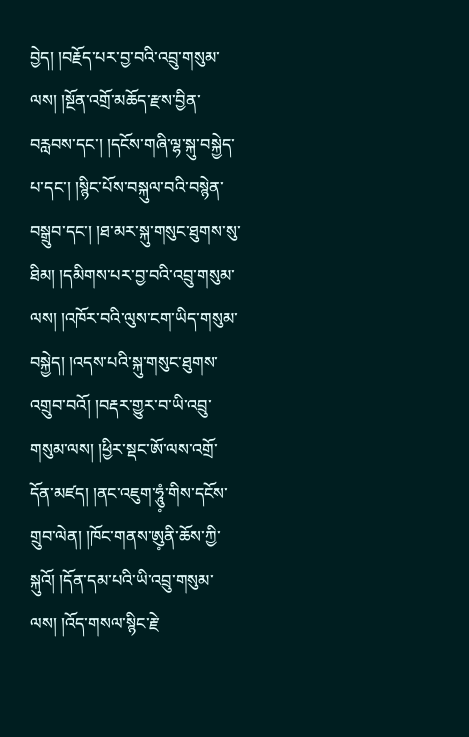བྱེད། །བརྗོད་པར་བྱ་བའི་འབྲུ་གསུམ་ལས། །སྔོན་འགྲོ་མཆོད་རྫས་བྱིན་བརླབས་དང་། །དངོས་གཞི་ལྷ་སྐུ་བསྐྱེད་པ་དང་། །སྙིང་པོས་བསྐུལ་བའི་བསྙེན་བསྒྲུབ་དང་། །ཐ་མར་སྐུ་གསུང་ཐུགས་སུ་ཐིམ། །དམིགས་པར་བྱ་བའི་འབྲུ་གསུམ་ལས། །འཁོར་བའི་ལུས་ངག་ཡིད་གསུམ་བསྐྱེད། །འདས་པའི་སྐུ་གསུང་ཐུགས་འགྲུབ་བའོ། །བརྡར་གྱུར་བ་ཡི་འབྲུ་གསུམ་ལས། །ཕྱིར་སྡང་ཨོ་ལས་འགྲོ་དོན་མཛད། །ནང་འཇུག་ཧཱུཾ༷་གིས་དངོས་གྲུབ་ལེན། །ཁོང་གནས་ཨུ༷ནི་ཆོས་ཀྱི་སྐུའོ། །དོན་དམ་པའི་ཡི་འབྲུ་གསུམ་ལས། །འོད་གསལ་སྙིང་རྗེ་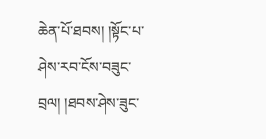ཆེན་པོ་ཐབས། །སྟོང་པ་ཤེས་རབ་ངོས་བཟུང་བྲལ། །ཐབས་ཤེས་ཟུང་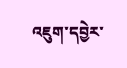འཇུག་དབྱེར་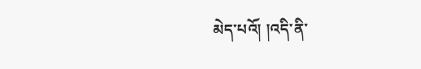མེད་པའོ། །འདི་ནི་